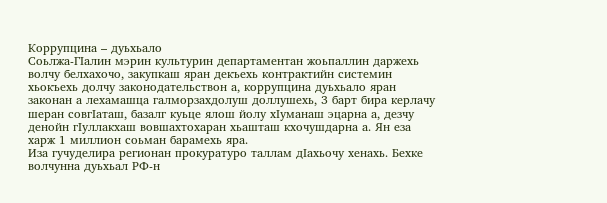Коррупцина – дуьхьало
Соьлжа-ГIалин мэрин культурин департаментан жоьпаллин даржехь волчу белхахочо, закупкаш яран декъехь контрактийн системин хьокъехь долчу законодательствон а, коррупцина дуьхьало яран законан а лехамашца галморзахдолуш доллушехь, 3 барт бира керлачу шеран совгIаташ, базалг куьце ялош йолу хIуманаш эцарна а, дезчу денойн гIуллакхаш вовшахтохаран хьашташ кхочушдарна а. Ян еза харж 1 миллион соьман барамехь яра.
Иза гучуделира регионан прокуратуро таллам дIахьочу хенахь. Бехке волчунна дуьхьал РФ-н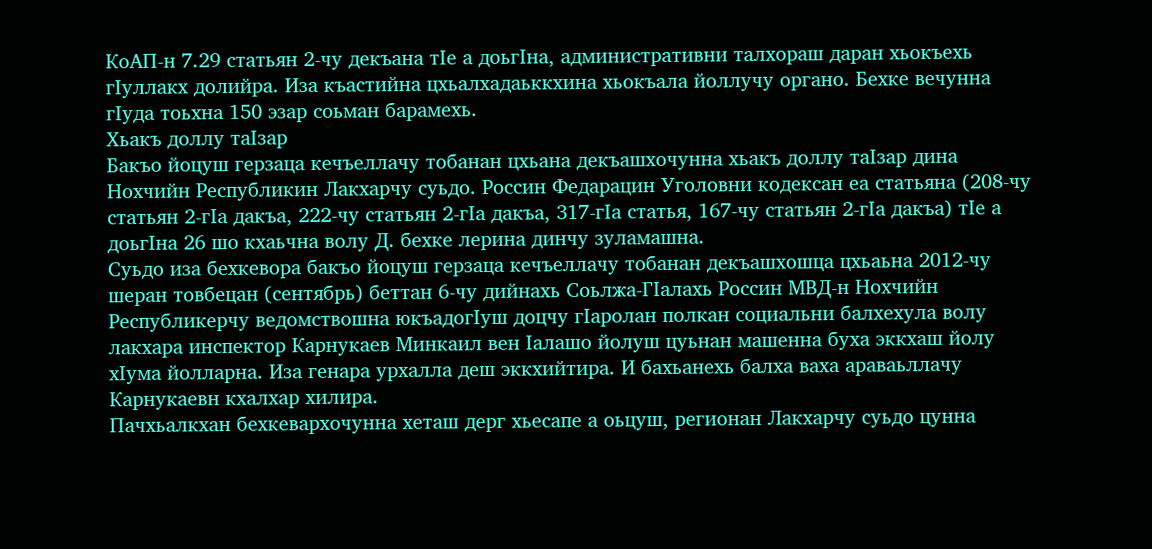КоАП-н 7.29 статьян 2-чу декъана тIе а доьгIна, административни талхораш даран хьокъехь гIуллакх долийра. Иза къастийна цхьалхадаьккхина хьокъала йоллучу органо. Бехке вечунна гIуда тоьхна 150 эзар соьман барамехь.
Хьакъ доллу таIзар
Бакъо йоцуш герзаца кечъеллачу тобанан цхьана декъашхочунна хьакъ доллу таIзар дина Нохчийн Республикин Лакхарчу суьдо. Россин Федарацин Уголовни кодексан еа статьяна (208-чу статьян 2-гIа дакъа, 222-чу статьян 2-гIа дакъа, 317-гIа статья, 167-чу статьян 2-гIа дакъа) тIе а доьгIна 26 шо кхаьчна волу Д. бехке лерина динчу зуламашна.
Суьдо иза бехкевора бакъо йоцуш герзаца кечъеллачу тобанан декъашхошца цхьаьна 2012-чу шеран товбецан (сентябрь) беттан 6-чу дийнахь Соьлжа-ГIалахь Россин МВД-н Нохчийн Республикерчу ведомствошна юкъадогIуш доцчу гIаролан полкан социальни балхехула волу лакхара инспектор Карнукаев Минкаил вен Iалашо йолуш цуьнан машенна буха эккхаш йолу хIума йолларна. Иза генара урхалла деш эккхийтира. И бахьанехь балха ваха араваьллачу Карнукаевн кхалхар хилира.
Пачхьалкхан бехкевархочунна хеташ дерг хьесапе а оьцуш, регионан Лакхарчу суьдо цунна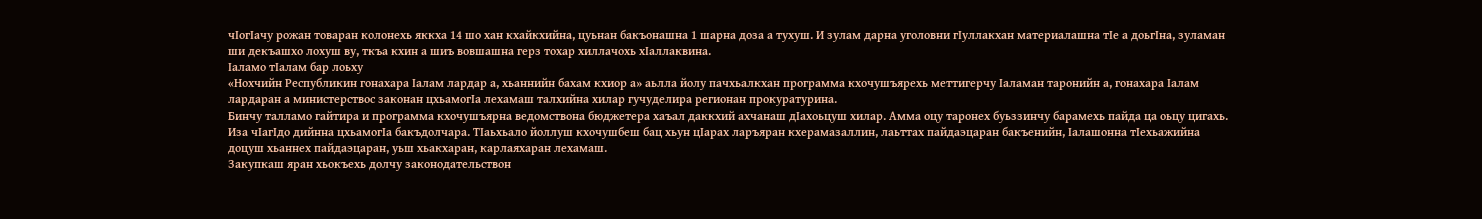чIогIачу рожан товаран колонехь яккха 14 шо хан кхайкхийна, цуьнан бакъонашна 1 шарна доза а тухуш. И зулам дарна уголовни гIуллакхан материалашна тIе а доьгIна, зуламан ши декъашхо лохуш ву, ткъа кхин а шиъ вовшашна герз тохар хиллачохь хIаллаквина.
Iаламо тIалам бар лоьху
«Нохчийн Республикин гонахара Iалам лардар а, хьаннийн бахам кхиор а» аьлла йолу пачхьалкхан программа кхочушъярехь меттигерчу Iаламан таронийн а, гонахара Iалам лардаран а министерствос законан цхьамогIа лехамаш талхийна хилар гучуделира регионан прокуратурина.
Бинчу талламо гайтира и программа кхочушъярна ведомствона бюджетера хаъал даккхий ахчанаш дIахоьцуш хилар. Амма оцу таронех буьззинчу барамехь пайда ца оьцу цигахь. Иза чIагIдо дийнна цхьамогIа бакъдолчара. ТIаьхьало йоллуш кхочушбеш бац хьун цIарах ларъяран кхерамазаллин, лаьттах пайдаэцаран бакъенийн, Iалашонна тIехьажийна доцуш хьаннех пайдаэцаран, уьш хьакхаран, карлаяхаран лехамаш.
Закупкаш яран хьокъехь долчу законодательствон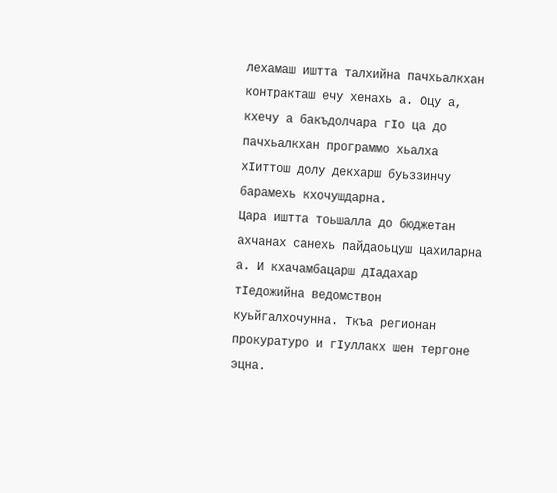лехамаш иштта талхийна пачхьалкхан контракташ ечу хенахь а. Оцу а, кхечу а бакъдолчара гIо ца до пачхьалкхан программо хьалха хIиттош долу декхарш буьззинчу барамехь кхочушдарна.
Цара иштта тоьшалла до бюджетан ахчанах санехь пайдаоьцуш цахиларна а. И кхачамбацарш дIадахар тIедожийна ведомствон куьйгалхочунна. Ткъа регионан прокуратуро и гIуллакх шен тергоне эцна.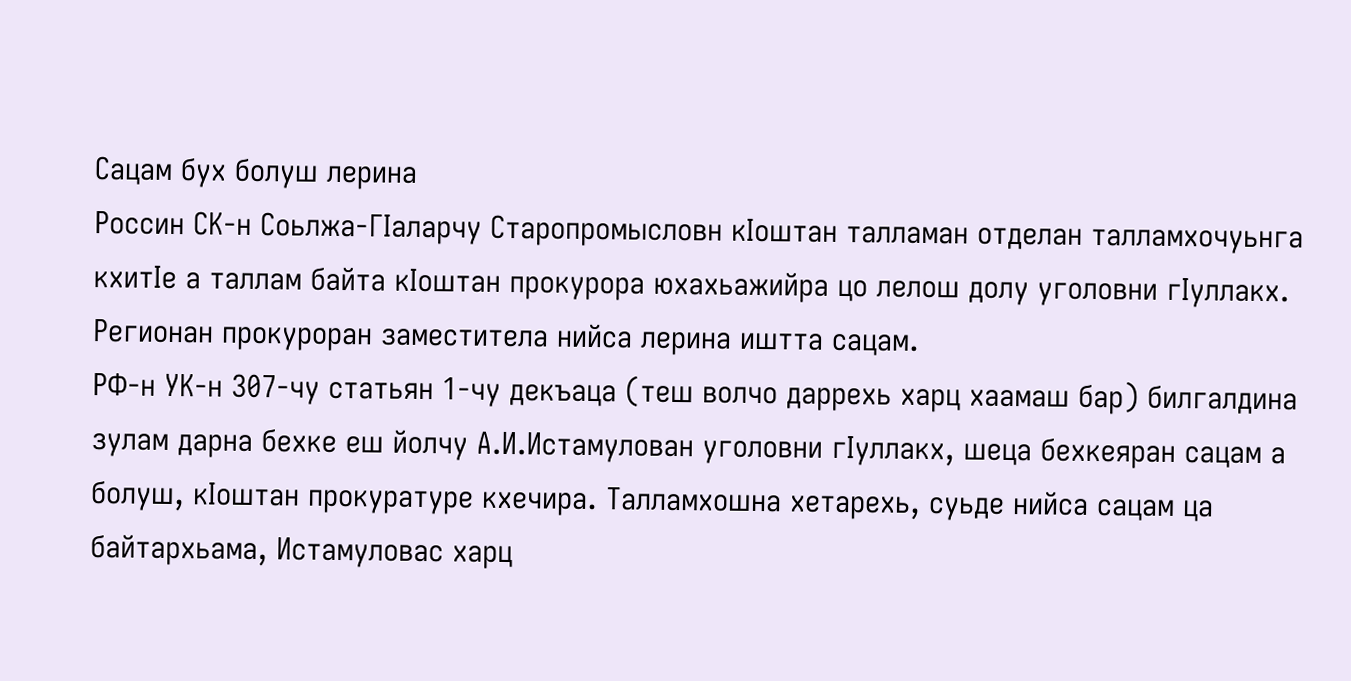Сацам бух болуш лерина
Россин СК-н Соьлжа-ГIаларчу Старопромысловн кIоштан талламан отделан талламхочуьнга кхитIе а таллам байта кIоштан прокурора юхахьажийра цо лелош долу уголовни гIуллакх. Регионан прокуроран заместитела нийса лерина иштта сацам.
РФ-н УК-н 307-чу статьян 1-чу декъаца (теш волчо даррехь харц хаамаш бар) билгалдина зулам дарна бехке еш йолчу А.И.Истамулован уголовни гIуллакх, шеца бехкеяран сацам а болуш, кIоштан прокуратуре кхечира. Талламхошна хетарехь, суьде нийса сацам ца байтархьама, Истамуловас харц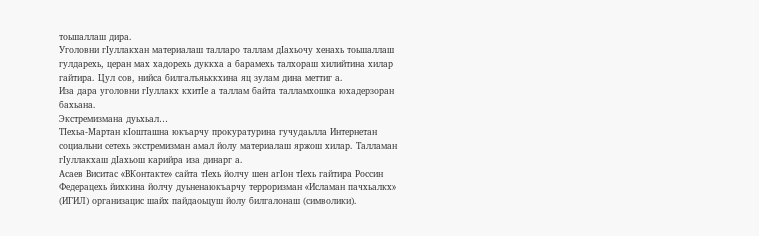тоьшаллаш дира.
Уголовни гIуллакхан материалаш талларо таллам дIахьочу хенахь тоьшаллаш гулдарехь, церан мах хадорехь дуккха а барамехь талхораш хилийтина хилар гайтира. Цул сов, нийса билгалъяьккхина яц зулам дина меттиг а.
Иза дара уголовни гIуллакх кхитIе а таллам байта талламхошка юхадерзоран бахьана.
Экстремизмана дуьхьал…
ТIехьа-Мартан кIошташна юкъарчу прокуратурина гучудаьлла Интернетан социальни сетехь экстремизман амал йолу материалаш яржош хилар. Талламан гIуллакхаш дIахьош карийра иза динарг а.
Асаев Виситас «ВКонтакте» сайта тIехь йолчу шен агIон тIехь гайтира Россин Федерацехь йихкина йолчу дуьненаюкъарчу терроризман «Исламан пачхьалкх» (ИГИЛ) организацис шайх пайдаоьцуш йолу билгалонаш (символики).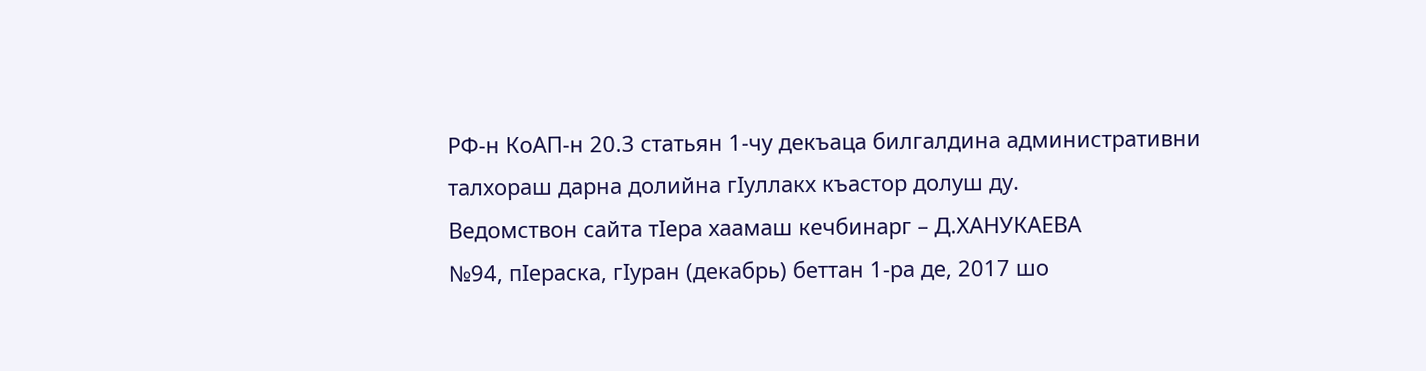РФ-н КоАП-н 20.3 статьян 1-чу декъаца билгалдина административни талхораш дарна долийна гIуллакх къастор долуш ду.
Ведомствон сайта тIера хаамаш кечбинарг – Д.ХАНУКАЕВА
№94, пIераска, гIуран (декабрь) беттан 1-ра де, 2017 шо